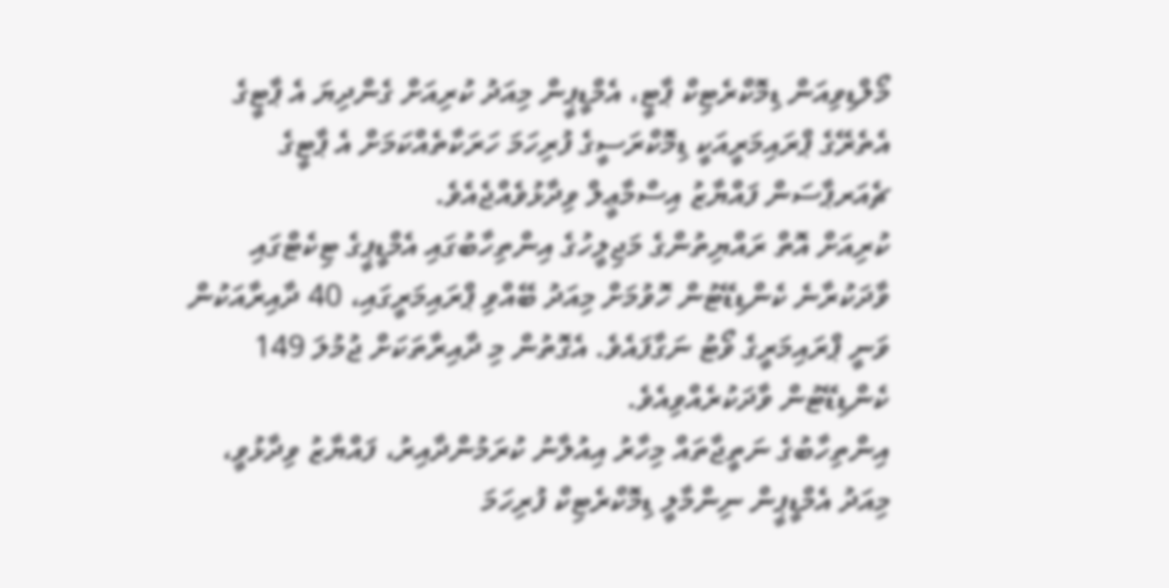މޯލްޑިވިއަން ޑިމޮކްރެޓިކް ޕާޓީ، އެމްޑީޕީން މިއަދު ކުރިއަށް ގެންދިޔަ އެ ޕާޓީގެ އެތެރޭގެ ޕްރައިމަރީއަކީ ޑިމޮކްރަސީގެ ފުރިހަމަ ހަރަކާތެއްކަމަށް އެ ޕާޓީގެ ޗެއަރޕާސަން ފައްޔާޒު އިސްމާޢީލް ވިދާޅުވެއްޖެއެވެ.
ކުރިއަށް އޮތް ރައްޔިތުންގެ މަޖިލީހުގެ އިންތިހާބުގައި އެމްޑީޕީގެ ޓިކެޓްގައި ވާދަކުރާނެ ކެންޑިޑޭޓުން ހޮވުމަށް މިއަދު ބޭއްވި ޕްރައިމަރީގައި، 40 ދާއިރާއަކުން ވަނީ ޕްރައިމަރީގެ ވޯޓު ނަގާފައެވެ. އެގޮތުން މި ދާއިރާތަކަށް ޖުމުލަ 149 ކެންޑިޑޭޓުން ވާދަކުރެއްވިއެވެ.
އިންތިހާބުގެ ނަތީޖާތައް މިހާރު އިއުލާނު ކުރަމުންދާއިރު، ފައްޔާޒު ވިދާޅުވީ، މިއަދު އެމްޑީޕީން ނިންމާލީ ޑިމޮކްރެޓިކް ފުރިހަމަ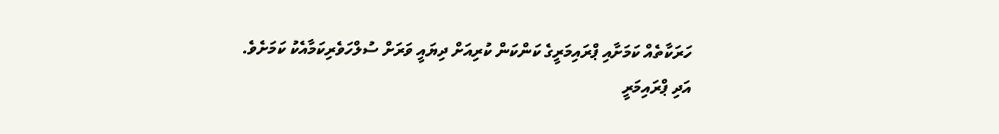ހަރަކާތެއް ކަމަށާއި ޕްރައިމަރީގެ ކަންކަން ކުރިއަށް ދިޔައީ ވަރަށް ސުލްހަވެރިކަމާއެކު ކަމަށެވެ.
އަދި ޕްރައިމަރީ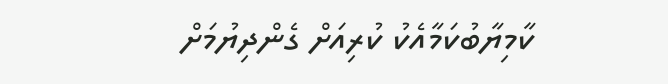ކާމިޔާބުކަމާއެކު ކުރިއަށް ގެންދިޔުމަށް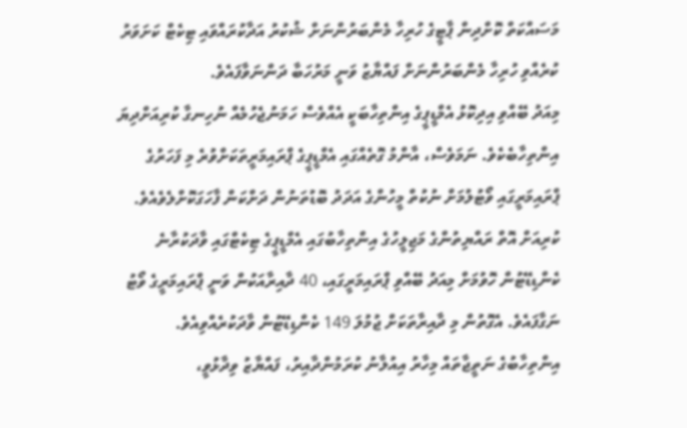މަސައްކަތް ކޮށްދިން ޕާޓީގެ ހުރިހާ މެންބަރުންނަށް ޝުކުރު އަދާކުރައްވައި ޓިކެޓް ކަށަވަރު ކުރެއްވި ހުރިހާ މެންބަރުންނަށް ފައްޔާޒު ވަނީ މަރުހަބާ ދަންނަވާފައެވެ.
މިއަދު ބޭއްވި އިދިކޮޅު އެމްޑީޕީގެ އިންތިހާބަކީ އެއްވެސް ހަމަނުޖެހުމެއް ނުހިނގާ ކުރިއަށްދިޔަ އިންތިހާބެކެވެ. ނަމަވެސް، އާންމު ގޮތެއްގައި އެމްޑީޕީގެ ޕްރައިމަރީތަކަށްވުރެ މި ފަހަރުގެ ޕްރައިމަރީގައި ވޯޓުލުމަށް ނުކުތް މީހުންގެ އަދަދު ބޮޑުތަނުން ދަށްކަން ފާހަގަކޮށްލެވެއެވެ.
ކުރިއަށް އޮތް ރައްޔިތުންގެ މަޖިލީހުގެ އިންތިހާބުގައި އެމްޑީޕީގެ ޓިކެޓްގައި ވާދަކުރާނެ ކެންޑިޑޭޓުން ހޮވުމަށް މިއަދު ބޭއްވި ޕްރައިމަރީގައި، 40 ދާއިރާއަކުން ވަނީ ޕްރައިމަރީގެ ވޯޓު ނަގާފައެވެ. އެގޮތުން މި ދާއިރާތަކަށް ޖުމުލަ 149 ކެންޑިޑޭޓުން ވާދަކުރެއްވިއެވެ.
އިންތިހާބުގެ ނަތީޖާތައް މިހާރު އިއުލާނު ކުރަމުންދާއިރު، ފައްޔާޒު ވިދާޅުވީ،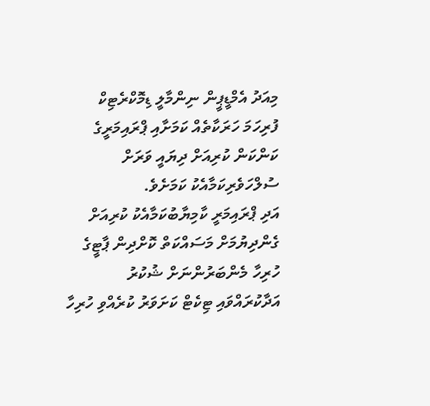މިއަދު އެމްޑީޕީން ނިންމާލީ ޑިމޮކްރެޓިކް ފުރިހަމަ ހަރަކާތެއް ކަމަށާއި ޕްރައިމަރީގެ ކަންކަން ކުރިއަށް ދިޔައީ ވަރަށް ސުލްހަވެރިކަމާއެކު ކަމަށެވެ.
އަދި ޕްރައިމަރީ ކާމިޔާބުކަމާއެކު ކުރިއަށް ގެންދިޔުމަށް މަސައްކަތް ކޮށްދިން ޕާޓީގެ ހުރިހާ މެންބަރުންނަށް ޝުކުރު އަދާކުރައްވައި ޓިކެޓް ކަށަވަރު ކުރެއްވި ހުރިހާ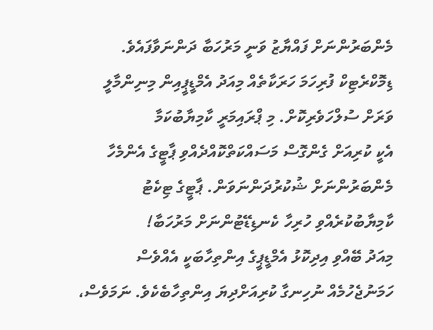މެންބަރުންނަށް ފައްޔާޒު ވަނީ މަރުހަބާ ދަންނަވާފައެވެ.
ޑިމޮކްރެޓިކް ފުރިހަމަ ހަރަކާތެއް މިއަދު އެމްޑީޕީއިން މިނިންމާލީ ވަރަށް ސުލްހަވެރިކޮށް. މި ޕްރައިމަރީ ކާމިޔާބުކަމާ
އެކީ ކުރިއަށް ގެންގޮސް މަސައްކަތްކޮއްދެއްވި ޕާޓީގެ އެންމެހާ މެންބަރުންނަށް ޝުކުރުދަންނަވަން. ޕާޓީގެ ޓިކެޓު ކާމިޔާބުކުރެއްވި ހުރިހާ ކެނޑިޑޭޓުންނަށް މަރުހަބާ!
މިއަދު ބޭއްވި އިދިކޮޅު އެމްޑީޕީގެ އިންތިހާބަކީ އެއްވެސް ހަމަނުޖެހުމެއް ނުހިނގާ ކުރިއަށްދިޔަ އިންތިހާބެކެވެ. ނަމަވެސް،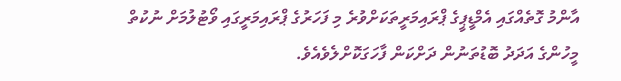އާންމު ގޮތެއްގައި އެމްޑީޕީގެ ޕްރައިމަރީތަކަށްވުރެ މި ފަހަރުގެ ޕްރައިމަރީގައި ވޯޓުލުމަށް ނުކުތް މީހުންގެ އަދަދު ބޮޑުތަނުން ދަށްކަން ފާހަގަކޮށްލެވެއެވެ.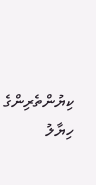ކިޔުންތެރިންގެ ހިޔާލު